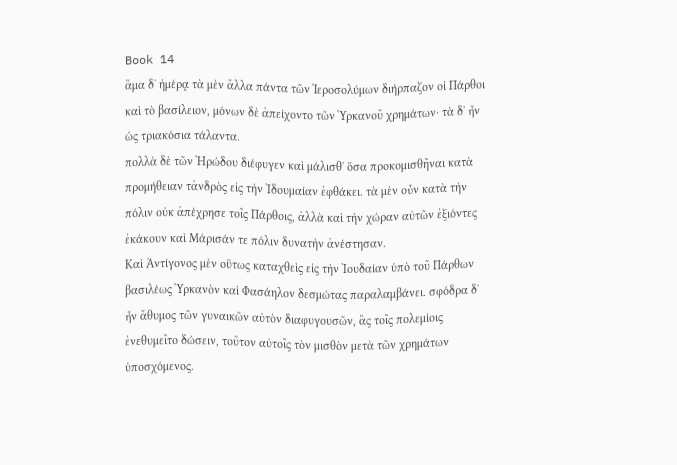Book 14
ἅμα δʼ ἡμέρᾳ τὰ μὲν ἄλλα πάντα τῶν Ἱεροσολύμων διήρπαζον οἱ Πάρθοι καὶ τὸ βασίλειον, μόνων δὲ ἀπείχοντο τῶν Ὑρκανοῦ χρημάτων· τὰ δʼ ἦν ὡς τριακόσια τάλαντα.
πολλὰ δὲ τῶν Ἡρώδου διέφυγεν καὶ μάλισθʼ ὅσα προκομισθῆναι κατὰ προμήθειαν τἀνδρὸς εἰς τὴν Ἰδουμαίαν ἐφθάκει. τὰ μὲν οὖν κατὰ τὴν πόλιν οὐκ ἀπέχρησε τοῖς Πάρθοις, ἀλλὰ καὶ τὴν χώραν αὐτῶν ἐξιόντες ἐκάκουν καὶ Μάρισάν τε πόλιν δυνατὴν ἀνέστησαν.
Καὶ Ἀντίγονος μὲν οὕτως καταχθεὶς εἰς τὴν Ἰουδαίαν ὑπὸ τοῦ Πάρθων βασιλέως Ὑρκανὸν καὶ Φασάηλον δεσμώτας παραλαμβάνει. σφόδρα δʼ ἦν ἄθυμος τῶν γυναικῶν αὐτὸν διαφυγουσῶν, ἃς τοῖς πολεμίοις ἐνεθυμεῖτο δώσειν, τοῦτον αὐτοῖς τὸν μισθὸν μετὰ τῶν χρημάτων ὑποσχόμενος.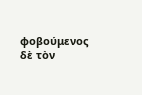φοβούμενος δὲ τὸν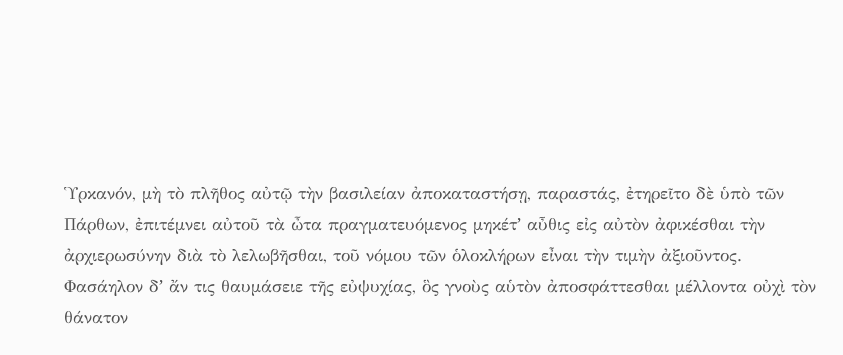Ὑρκανόν, μὴ τὸ πλῆθος αὐτῷ τὴν βασιλείαν ἀποκαταστήσῃ, παραστάς, ἐτηρεῖτο δὲ ὑπὸ τῶν Πάρθων, ἐπιτέμνει αὐτοῦ τὰ ὦτα πραγματευόμενος μηκέτʼ αὖθις εἰς αὐτὸν ἀφικέσθαι τὴν ἀρχιερωσύνην διὰ τὸ λελωβῆσθαι, τοῦ νόμου τῶν ὁλοκλήρων εἶναι τὴν τιμὴν ἀξιοῦντος.
Φασάηλον δʼ ἄν τις θαυμάσειε τῆς εὐψυχίας, ὃς γνοὺς αὑτὸν ἀποσφάττεσθαι μέλλοντα οὐχὶ τὸν θάνατον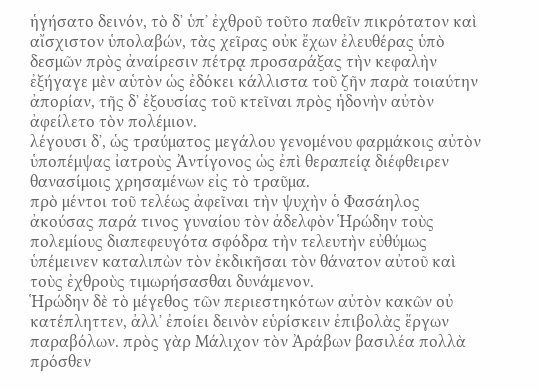ἡγήσατο δεινόν, τὸ δʼ ὑπʼ ἐχθροῦ τοῦτο παθεῖν πικρότατον καὶ αἴσχιστον ὑπολαβών, τὰς χεῖρας οὐκ ἔχων ἐλευθέρας ὑπὸ δεσμῶν πρὸς ἀναίρεσιν πέτρᾳ προσαράξας τὴν κεφαλὴν ἐξήγαγε μὲν αὑτὸν ὡς ἐδόκει κάλλιστα τοῦ ζῆν παρὰ τοιαύτην ἀπορίαν, τῆς δʼ ἐξουσίας τοῦ κτεῖναι πρὸς ἡδονὴν αὐτὸν ἀφείλετο τὸν πολέμιον.
λέγουσι δʼ, ὡς τραύματος μεγάλου γενομένου φαρμάκοις αὐτὸν ὑποπέμψας ἰατροὺς Ἀντίγονος ὡς ἐπὶ θεραπείᾳ διέφθειρεν θανασίμοις χρησαμένων εἰς τὸ τραῦμα.
πρὸ μέντοι τοῦ τελέως ἀφεῖναι τὴν ψυχὴν ὁ Φασάηλος ἀκούσας παρά τινος γυναίου τὸν ἀδελφὸν Ἡρώδην τοὺς πολεμίους διαπεφευγότα σφόδρα τὴν τελευτὴν εὐθύμως ὑπέμεινεν καταλιπὼν τὸν ἐκδικῆσαι τὸν θάνατον αὐτοῦ καὶ τοὺς ἐχθροὺς τιμωρήσασθαι δυνάμενον.
Ἡρώδην δὲ τὸ μέγεθος τῶν περιεστηκότων αὐτὸν κακῶν οὐ κατέπληττεν, ἀλλʼ ἐποίει δεινὸν εὑρίσκειν ἐπιβολὰς ἔργων παραβόλων. πρὸς γὰρ Μάλιχον τὸν Ἀράβων βασιλέα πολλὰ πρόσθεν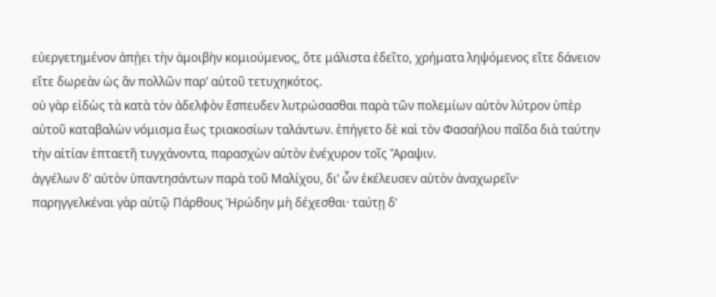εὐεργετημένον ἀπῄει τὴν ἀμοιβὴν κομιούμενος, ὅτε μάλιστα ἐδεῖτο, χρήματα ληψόμενος εἴτε δάνειον εἴτε δωρεὰν ὡς ἂν πολλῶν παρʼ αὐτοῦ τετυχηκότος.
οὐ γὰρ εἰδὼς τὰ κατὰ τὸν ἀδελφὸν ἔσπευδεν λυτρώσασθαι παρὰ τῶν πολεμίων αὐτὸν λύτρον ὑπὲρ αὐτοῦ καταβαλὼν νόμισμα ἕως τριακοσίων ταλάντων. ἐπήγετο δὲ καὶ τὸν Φασαήλου παῖδα διὰ ταύτην τὴν αἰτίαν ἑπταετῆ τυγχάνοντα, παρασχὼν αὐτὸν ἐνέχυρον τοῖς Ἄραψιν.
ἀγγέλων δʼ αὐτὸν ὑπαντησάντων παρὰ τοῦ Μαλίχου, διʼ ὧν ἐκέλευσεν αὐτὸν ἀναχωρεῖν· παρηγγελκέναι γὰρ αὐτῷ Πάρθους Ἡρώδην μὴ δέχεσθαι· ταύτῃ δʼ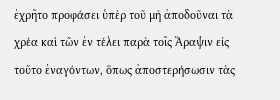ἐχρῆτο προφάσει ὑπὲρ τοῦ μὴ ἀποδοῦναι τὰ χρέα καὶ τῶν ἐν τέλει παρὰ τοῖς Ἄραψιν εἰς τοῦτο ἐναγόντων, ὅπως ἀποστερήσωσιν τὰς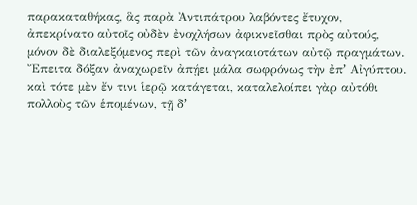παρακαταθήκας, ἃς παρὰ Ἀντιπάτρου λαβόντες ἔτυχον,
ἀπεκρίνατο αὐτοῖς οὐδὲν ἐνοχλήσων ἀφικνεῖσθαι πρὸς αὐτούς, μόνον δὲ διαλεξόμενος περὶ τῶν ἀναγκαιοτάτων αὐτῷ πραγμάτων.
Ἔπειτα δόξαν ἀναχωρεῖν ἀπῄει μάλα σωφρόνως τὴν ἐπʼ Αἰγύπτου. καὶ τότε μὲν ἔν τινι ἱερῷ κατάγεται, καταλελοίπει γὰρ αὐτόθι πολλοὺς τῶν ἑπομένων, τῇ δʼ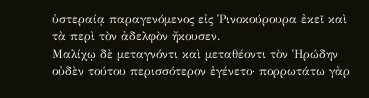ὑστεραίᾳ παραγενόμενος εἰς Ῥινοκούρουρα ἐκεῖ καὶ τὰ περὶ τὸν ἀδελφὸν ἤκουσεν.
Μαλίχῳ δὲ μεταγνόντι καὶ μεταθέοντι τὸν Ἡρώδην οὐδὲν τούτου περισσότερον ἐγένετο· πορρωτάτω γὰρ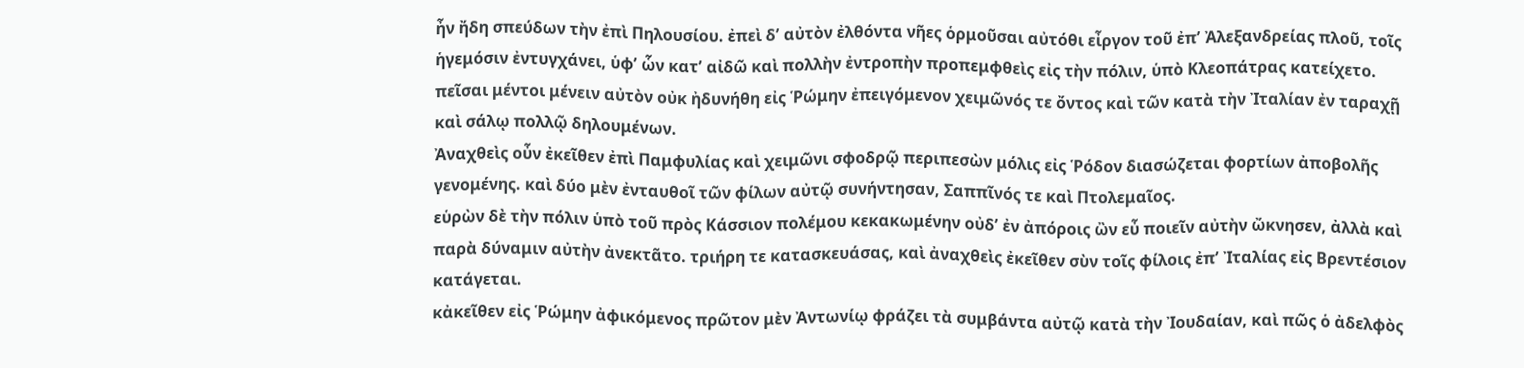ἦν ἤδη σπεύδων τὴν ἐπὶ Πηλουσίου. ἐπεὶ δʼ αὐτὸν ἐλθόντα νῆες ὁρμοῦσαι αὐτόθι εἶργον τοῦ ἐπʼ Ἀλεξανδρείας πλοῦ, τοῖς ἡγεμόσιν ἐντυγχάνει, ὑφʼ ὧν κατʼ αἰδῶ καὶ πολλὴν ἐντροπὴν προπεμφθεὶς εἰς τὴν πόλιν, ὑπὸ Κλεοπάτρας κατείχετο.
πεῖσαι μέντοι μένειν αὐτὸν οὐκ ἠδυνήθη εἰς Ῥώμην ἐπειγόμενον χειμῶνός τε ὄντος καὶ τῶν κατὰ τὴν Ἰταλίαν ἐν ταραχῇ καὶ σάλῳ πολλῷ δηλουμένων.
Ἀναχθεὶς οὖν ἐκεῖθεν ἐπὶ Παμφυλίας καὶ χειμῶνι σφοδρῷ περιπεσὼν μόλις εἰς Ῥόδον διασώζεται φορτίων ἀποβολῆς γενομένης. καὶ δύο μὲν ἐνταυθοῖ τῶν φίλων αὐτῷ συνήντησαν, Σαππῖνός τε καὶ Πτολεμαῖος.
εὑρὼν δὲ τὴν πόλιν ὑπὸ τοῦ πρὸς Κάσσιον πολέμου κεκακωμένην οὐδʼ ἐν ἀπόροις ὢν εὖ ποιεῖν αὐτὴν ὤκνησεν, ἀλλὰ καὶ παρὰ δύναμιν αὐτὴν ἀνεκτᾶτο. τριήρη τε κατασκευάσας, καὶ ἀναχθεὶς ἐκεῖθεν σὺν τοῖς φίλοις ἐπʼ Ἰταλίας εἰς Βρεντέσιον κατάγεται.
κἀκεῖθεν εἰς Ῥώμην ἀφικόμενος πρῶτον μὲν Ἀντωνίῳ φράζει τὰ συμβάντα αὐτῷ κατὰ τὴν Ἰουδαίαν, καὶ πῶς ὁ ἀδελφὸς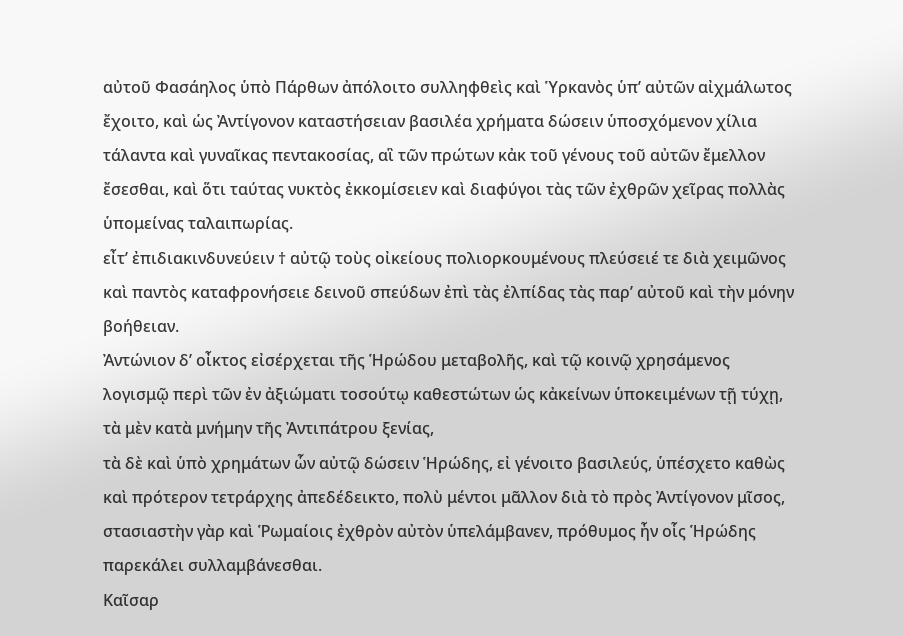αὐτοῦ Φασάηλος ὑπὸ Πάρθων ἀπόλοιτο συλληφθεὶς καὶ Ὑρκανὸς ὑπʼ αὐτῶν αἰχμάλωτος ἔχοιτο, καὶ ὡς Ἀντίγονον καταστήσειαν βασιλέα χρήματα δώσειν ὑποσχόμενον χίλια τάλαντα καὶ γυναῖκας πεντακοσίας, αἳ τῶν πρώτων κἀκ τοῦ γένους τοῦ αὐτῶν ἔμελλον ἔσεσθαι, καὶ ὅτι ταύτας νυκτὸς ἐκκομίσειεν καὶ διαφύγοι τὰς τῶν ἐχθρῶν χεῖρας πολλὰς ὑπομείνας ταλαιπωρίας.
εἶτʼ ἐπιδιακινδυνεύειν † αὐτῷ τοὺς οἰκείους πολιορκουμένους πλεύσειέ τε διὰ χειμῶνος καὶ παντὸς καταφρονήσειε δεινοῦ σπεύδων ἐπὶ τὰς ἐλπίδας τὰς παρʼ αὐτοῦ καὶ τὴν μόνην βοήθειαν.
Ἀντώνιον δʼ οἶκτος εἰσέρχεται τῆς Ἡρώδου μεταβολῆς, καὶ τῷ κοινῷ χρησάμενος λογισμῷ περὶ τῶν ἐν ἀξιώματι τοσούτῳ καθεστώτων ὡς κἀκείνων ὑποκειμένων τῇ τύχῃ, τὰ μὲν κατὰ μνήμην τῆς Ἀντιπάτρου ξενίας,
τὰ δὲ καὶ ὑπὸ χρημάτων ὧν αὐτῷ δώσειν Ἡρώδης, εἰ γένοιτο βασιλεύς, ὑπέσχετο καθὼς καὶ πρότερον τετράρχης ἀπεδέδεικτο, πολὺ μέντοι μᾶλλον διὰ τὸ πρὸς Ἀντίγονον μῖσος, στασιαστὴν γὰρ καὶ Ῥωμαίοις ἐχθρὸν αὐτὸν ὑπελάμβανεν, πρόθυμος ἦν οἷς Ἡρώδης παρεκάλει συλλαμβάνεσθαι.
Καῖσαρ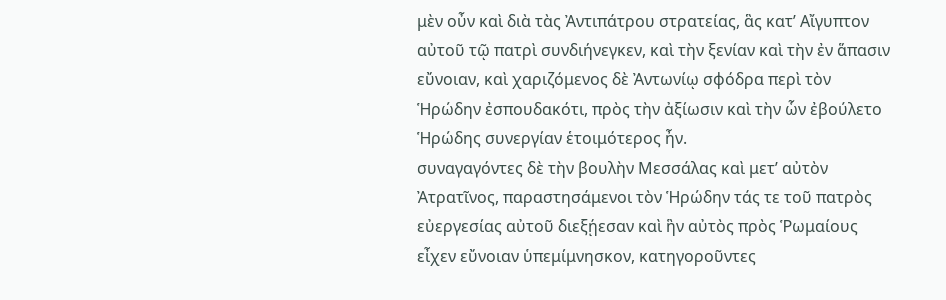μὲν οὖν καὶ διὰ τὰς Ἀντιπάτρου στρατείας, ἃς κατʼ Αἴγυπτον αὐτοῦ τῷ πατρὶ συνδιήνεγκεν, καὶ τὴν ξενίαν καὶ τὴν ἐν ἅπασιν εὔνοιαν, καὶ χαριζόμενος δὲ Ἀντωνίῳ σφόδρα περὶ τὸν Ἡρώδην ἐσπουδακότι, πρὸς τὴν ἀξίωσιν καὶ τὴν ὧν ἐβούλετο Ἡρώδης συνεργίαν ἑτοιμότερος ἦν.
συναγαγόντες δὲ τὴν βουλὴν Μεσσάλας καὶ μετʼ αὐτὸν Ἀτρατῖνος, παραστησάμενοι τὸν Ἡρώδην τάς τε τοῦ πατρὸς εὐεργεσίας αὐτοῦ διεξῄεσαν καὶ ἣν αὐτὸς πρὸς Ῥωμαίους εἶχεν εὔνοιαν ὑπεμίμνησκον, κατηγοροῦντες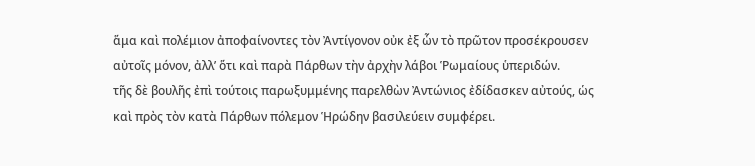ἅμα καὶ πολέμιον ἀποφαίνοντες τὸν Ἀντίγονον οὐκ ἐξ ὧν τὸ πρῶτον προσέκρουσεν αὐτοῖς μόνον, ἀλλʼ ὅτι καὶ παρὰ Πάρθων τὴν ἀρχὴν λάβοι Ῥωμαίους ὑπεριδών.
τῆς δὲ βουλῆς ἐπὶ τούτοις παρωξυμμένης παρελθὼν Ἀντώνιος ἐδίδασκεν αὐτούς, ὡς καὶ πρὸς τὸν κατὰ Πάρθων πόλεμον Ἡρώδην βασιλεύειν συμφέρει.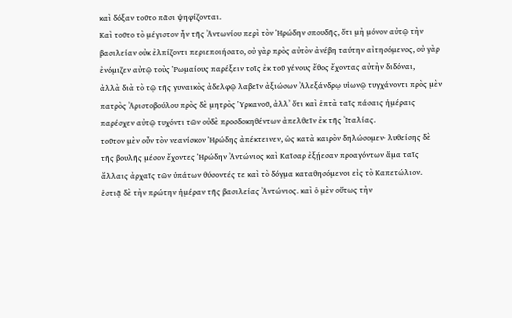καὶ δόξαν τοῦτο πᾶσι ψηφίζονται.
Καὶ τοῦτο τὸ μέγιστον ἦν τῆς Ἀντωνίου περὶ τὸν Ἡρώδην σπουδῆς, ὅτι μὴ μόνον αὐτῷ τὴν βασιλείαν οὐκ ἐλπίζοντι περιεποιήσατο, οὐ γὰρ πρὸς αὐτὸν ἀνέβη ταύτην αἰτησόμενος, οὐ γὰρ ἐνόμιζεν αὐτῷ τοὺς Ῥωμαίους παρέξειν τοῖς ἐκ τοῦ γένους ἔθος ἔχοντας αὐτὴν διδόναι,
ἀλλὰ διὰ τὸ τῷ τῆς γυναικὸς ἀδελφῷ λαβεῖν ἀξιώσων Ἀλεξάνδρῳ υἱωνῷ τυγχάνοντι πρὸς μὲν πατρὸς Ἀριστοβούλου πρὸς δὲ μητρὸς Ὑρκανοῦ, ἀλλʼ ὅτι καὶ ἑπτὰ ταῖς πάσαις ἡμέραις παρέσχεν αὐτῷ τυχόντι τῶν οὐδὲ προσδοκηθέντων ἀπελθεῖν ἐκ τῆς Ἰταλίας.
τοῦτον μὲν οὖν τὸν νεανίσκον Ἡρώδης ἀπέκτεινεν, ὡς κατὰ καιρὸν δηλώσομεν· λυθείσης δὲ τῆς βουλῆς μέσον ἔχοντες Ἡρώδην Ἀντώνιος καὶ Καῖσαρ ἐξῄεσαν προαγόντων ἅμα ταῖς ἄλλαις ἀρχαῖς τῶν ὑπάτων θύσοντές τε καὶ τὸ δόγμα καταθησόμενοι εἰς τὸ Καπετώλιον.
ἑστιᾷ δὲ τὴν πρώτην ἡμέραν τῆς βασιλείας Ἀντώνιος. καὶ ὁ μὲν οὕτως τὴν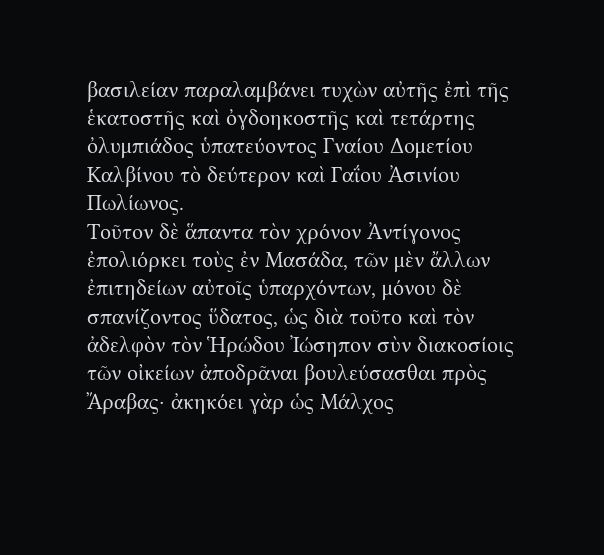βασιλείαν παραλαμβάνει τυχὼν αὐτῆς ἐπὶ τῆς ἑκατοστῆς καὶ ὀγδοηκοστῆς καὶ τετάρτης ὀλυμπιάδος ὑπατεύοντος Γναίου Δομετίου Καλβίνου τὸ δεύτερον καὶ Γαΐου Ἀσινίου Πωλίωνος.
Τοῦτον δὲ ἅπαντα τὸν χρόνον Ἀντίγονος ἐπολιόρκει τοὺς ἐν Μασάδα, τῶν μὲν ἄλλων ἐπιτηδείων αὐτοῖς ὑπαρχόντων, μόνου δὲ σπανίζοντος ὕδατος, ὡς διὰ τοῦτο καὶ τὸν ἀδελφὸν τὸν Ἡρώδου Ἰώσηπον σὺν διακοσίοις τῶν οἰκείων ἀποδρᾶναι βουλεύσασθαι πρὸς Ἄραβας· ἀκηκόει γὰρ ὡς Μάλχος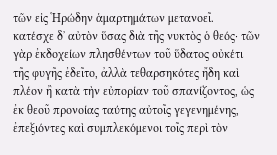τῶν εἰς Ἡρώδην ἁμαρτημάτων μετανοεῖ.
κατέσχε δʼ αὐτὸν ὕσας διὰ τῆς νυκτὸς ὁ θεός· τῶν γὰρ ἐκδοχείων πλησθέντων τοῦ ὕδατος οὐκέτι τῆς φυγῆς ἐδεῖτο, ἀλλὰ τεθαρσηκότες ἤδη καὶ πλέον ἢ κατὰ τὴν εὐπορίαν τοῦ σπανίζοντος, ὡς ἐκ θεοῦ προνοίας ταύτης αὐτοῖς γεγενημένης, ἐπεξιόντες καὶ συμπλεκόμενοι τοῖς περὶ τὸν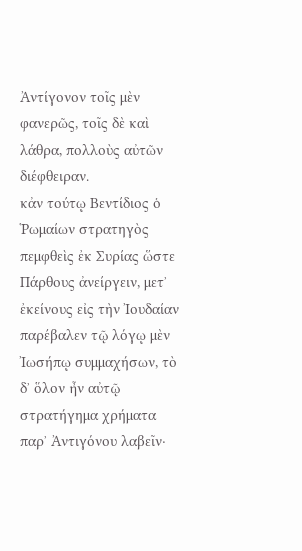Ἀντίγονον τοῖς μὲν φανερῶς, τοῖς δὲ καὶ λάθρα, πολλοὺς αὐτῶν διέφθειραν.
κἀν τούτῳ Βεντίδιος ὁ Ῥωμαίων στρατηγὸς πεμφθεὶς ἐκ Συρίας ὥστε Πάρθους ἀνείργειν, μετʼ ἐκείνους εἰς τὴν Ἰουδαίαν παρέβαλεν τῷ λόγῳ μὲν Ἰωσήπῳ συμμαχήσων, τὸ δʼ ὅλον ἦν αὐτῷ στρατήγημα χρήματα παρʼ Ἀντιγόνου λαβεῖν·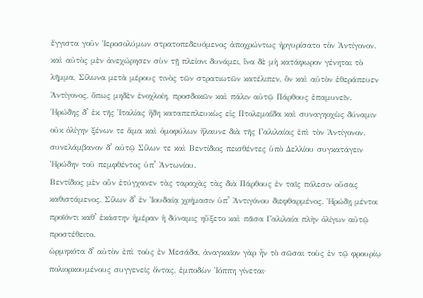ἔγγιστα γοῦν Ἱεροσολύμων στρατοπεδευόμενος ἀποχρώντως ἠργυρίσατο τὸν Ἀντίγονον.
καὶ αὐτὸς μὲν ἀνεχώρησεν σὺν τῇ πλείονι δυνάμει, ἵνα δὲ μὴ κατάφωρον γένηται τὸ λῆμμα, Σίλωνα μετὰ μέρους τινὸς τῶν στρατιωτῶν κατέλιπεν, ὃν καὶ αὐτὸν ἐθεράπευεν Ἀντίγονος, ὅπως μηδὲν ἐνοχλοίη, προσδοκῶν καὶ πάλιν αὐτῷ Πάρθους ἐπαμυνεῖν.
Ἡρώδης δʼ ἐκ τῆς Ἰταλίας ἤδη καταπεπλευκὼς εἰς Πτολεμαΐδα καὶ συναγηοχὼς δύναμιν οὐκ ὀλίγην ξένων τε ἅμα καὶ ὁμοφύλων ἤλαυνε διὰ τῆς Γαλιλαίας ἐπὶ τὸν Ἀντίγονον. συνελάμβανον δʼ αὐτῷ Σίλων τε καὶ Βεντίδιος πεισθέντες ὑπὸ Δελλίου συγκατάγειν Ἡρώδην τοῦ πεμφθέντος ὑπʼ Ἀντωνίου.
Βεντίδιος μὲν οὖν ἐτύγχανεν τὰς ταραχὰς τὰς διὰ Πάρθους ἐν ταῖς πόλεσιν οὔσας καθιστάμενος, Σίλων δʼ ἐν Ἰουδαίᾳ χρήμασιν ὑπʼ Ἀντιγόνου διεφθαρμένος. Ἡρώδῃ μέντοι προϊόντι καθʼ ἑκάστην ἡμέραν ἡ δύναμις ηὔξετο καὶ πᾶσα Γαλιλαία πλὴν ὀλίγων αὐτῷ προστέθειτο.
ὡρμηκότα δʼ αὐτὸν ἐπὶ τοὺς ἐν Μεσάδα, ἀναγκαῖον γὰρ ἦν τὸ σῶσαι τοὺς ἐν τῷ φρουρίῳ πολιορκουμένους συγγενεῖς ὄντας, ἐμποδὼν Ἰόππη γίνεται·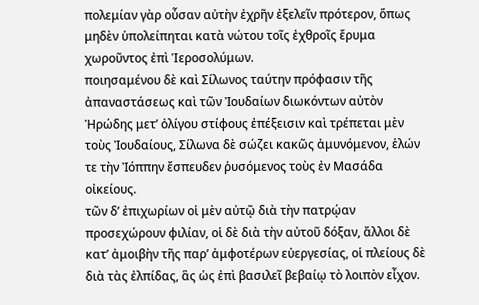πολεμίαν γὰρ οὖσαν αὐτὴν ἐχρῆν ἐξελεῖν πρότερον, ὅπως μηδὲν ὑπολείπηται κατὰ νώτου τοῖς ἐχθροῖς ἔρυμα χωροῦντος ἐπὶ Ἱεροσολύμων.
ποιησαμένου δὲ καὶ Σίλωνος ταύτην πρόφασιν τῆς ἀπαναστάσεως καὶ τῶν Ἰουδαίων διωκόντων αὐτὸν Ἡρώδης μετʼ ὀλίγου στίφους ἐπέξεισιν καὶ τρέπεται μὲν τοὺς Ἰουδαίους, Σίλωνα δὲ σώζει κακῶς ἀμυνόμενον, ἑλών τε τὴν Ἰόππην ἔσπευδεν ῥυσόμενος τοὺς ἐν Μασάδα οἰκείους.
τῶν δʼ ἐπιχωρίων οἱ μὲν αὐτῷ διὰ τὴν πατρῴαν προσεχώρουν φιλίαν, οἱ δὲ διὰ τὴν αὐτοῦ δόξαν, ἄλλοι δὲ κατʼ ἀμοιβὴν τῆς παρʼ ἀμφοτέρων εὐεργεσίας, οἱ πλείους δὲ διὰ τὰς ἐλπίδας, ἃς ὡς ἐπὶ βασιλεῖ βεβαίῳ τὸ λοιπὸν εἶχον.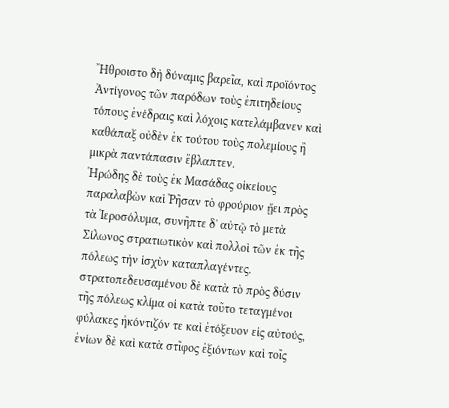Ἤθροιστο δὴ δύναμις βαρεῖα, καὶ προϊόντος Ἀντίγονος τῶν παρόδων τοὺς ἐπιτηδείους τόπους ἐνέδραις καὶ λόχοις κατελάμβανεν καὶ καθάπαξ οὐδὲν ἐκ τούτου τοὺς πολεμίους ἢ μικρὰ παντάπασιν ἔβλαπτεν.
Ἡρώδης δὲ τοὺς ἐκ Μασάδας οἰκείους παραλαβὼν καὶ Ῥῆσαν τὸ φρούριον ᾔει πρὸς τὰ Ἱεροσόλυμα, συνῆπτε δʼ αὐτῷ τὸ μετὰ Σίλωνος στρατιωτικὸν καὶ πολλοὶ τῶν ἐκ τῆς πόλεως τὴν ἰσχὺν καταπλαγέντες.
στρατοπεδευσαμένου δὲ κατὰ τὸ πρὸς δύσιν τῆς πόλεως κλίμα οἱ κατὰ τοῦτο τεταγμένοι φύλακες ἠκόντιζόν τε καὶ ἐτόξευον εἰς αὐτούς,
ἐνίων δὲ καὶ κατὰ στῖφος ἐξιόντων καὶ τοῖς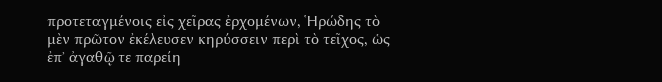προτεταγμένοις εἰς χεῖρας ἐρχομένων, Ἡρώδης τὸ μὲν πρῶτον ἐκέλευσεν κηρύσσειν περὶ τὸ τεῖχος, ὡς ἐπʼ ἀγαθῷ τε παρείη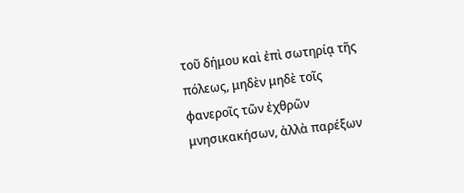τοῦ δήμου καὶ ἐπὶ σωτηρίᾳ τῆς πόλεως, μηδὲν μηδὲ τοῖς φανεροῖς τῶν ἐχθρῶν μνησικακήσων, ἀλλὰ παρέξων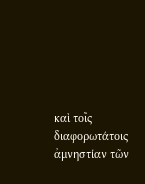καὶ τοῖς διαφορωτάτοις ἀμνηστίαν τῶν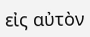εἰς αὐτὸν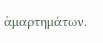ἁμαρτημάτων.